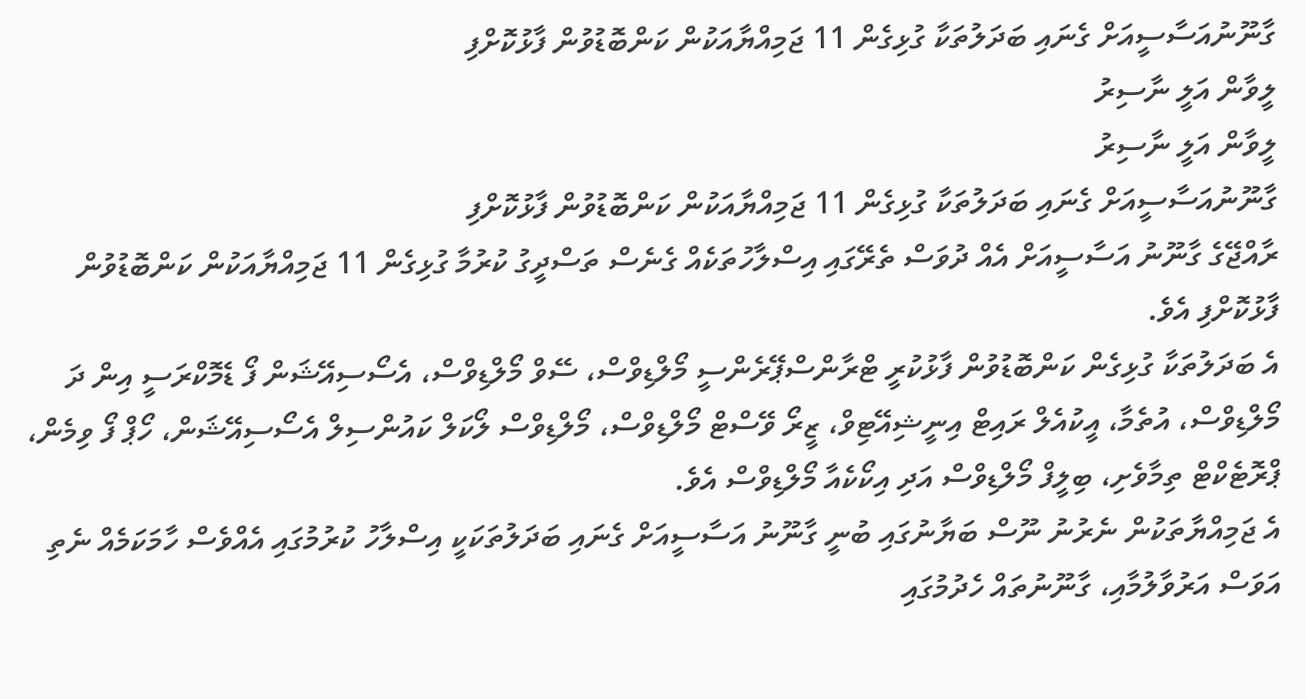ގާނޫނުއަސާސީއަށް ގެނައި ބަދަލުތަކާ ގުޅިގެން 11 ޖަމިއްޔާއަކުން ކަންބޮޑުވުން ފާޅުކޮށްފި
ލީވާން އަލީ ނާސިރު
ލީވާން އަލީ ނާސިރު
ގާނޫނުއަސާސީއަށް ގެނައި ބަދަލުތަކާ ގުޅިގެން 11 ޖަމިއްޔާއަކުން ކަންބޮޑުވުން ފާޅުކޮށްފި
ރާއްޖޭގެ ގާނޫނު އަސާސީއަށް އެއް ދުވަސް ތެރޭގައި އިސްލާހުތަކެއް ގެނެސް ތަސްދީގު ކުރުމާ ގުޅިގެން 11 ޖަމިއްޔާއަކުން ކަންބޮޑުވުން ފާޅުކޮށްފި އެވެ.
އެ ބަދަލުތަކާ ގުޅިގެން ކަންބޮޑުވުން ފާޅުކުރީ ޓްރާންސްޕޭރެންސީ މޯލްޑިވްސް، ސޭވް މޯލްޑިވްސް، އެސޯސިއޭޝަން ފޯ ޑެމޮކްރަސީ އިން ދަ މޯލްޑިވްސް، އުތެމާ، އީކުއެލް ރައިޓް އިނީޝިއޭޓިވް، ޒީރޯ ވޭސްޓް މޯލްޑިވްސް، މޯލްޑިވްސް ލޯކަލް ކައުންސިލް އެސޯސިއޭޝަން، ހޯޕް ފޯ ވިމެން، ޕްރޮޓެކްޓް ތިމާވެށި، ބިލީފް މޯލްޑިވްސް އަދި އިކޯކެއާ މޯލްޑިވްސް އެވެ.
އެ ޖަމިއްޔާތަކުން ނެރުނު ނޫސް ބަޔާނުގައި ބުނީ ގާނޫނު އަސާސީއަށް ގެނައި ބަދަލުތަކަކީ އިސްލާހު ކުރުމުގައި އެއްވެސް ހާމަކަމެއް ނެތި އަވަސް އަރުވާލުމާއި، ގާނޫނުތައް ހެދުމުގައި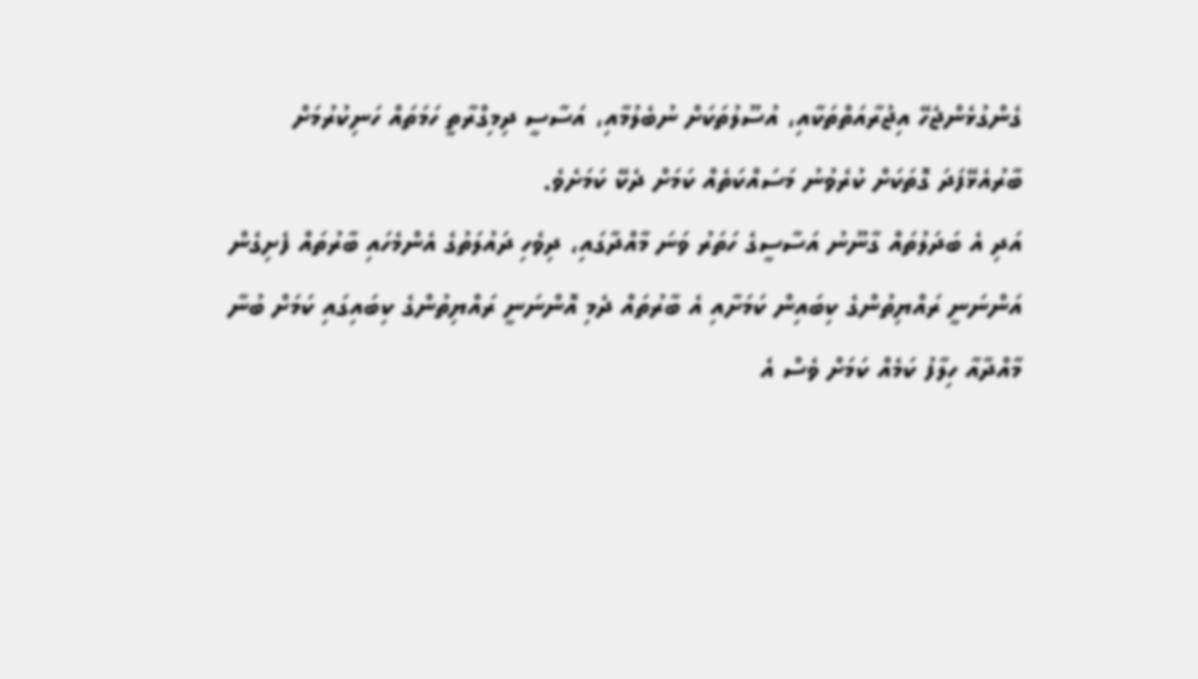ގެންގުޅެންޖެހޭ އިޖުރާއަތްތަކާއި، އުސޫލުތަކަށް ނުބެލުމާއި، އަސާސީ ދިމިގްރާތީ ހަމަތައް ހަނިކުރުމަށް ބާރުއެޅޭފަދަ ގޮތަކަށް ކުރެވުނު މަސައްކަތެއް ކަމަށް ދެކޭ ކަމަށެވެ.
އަދި އެ ބަދަލުތައް ގާނޫނު އަސާސީގެ ހަތަރު ވަނަ މާއްދާގައި، ދިވެހި ދައުލަތުގެ އެންމެހައި ބާރުތައް ފެށިގެން އަންނަނީ ރައްޔިތުންގެ ކިބައިން ކަމަށާއި އެ ބާރުތައް ދެމި އޮންނަނީ ރައްޔިތުންގެ ކިބައިގައި ކަމަށް ބުނާ މާއްދާއާ ހިލާފު ކަމެއް ކަމަށް ވެސް އެ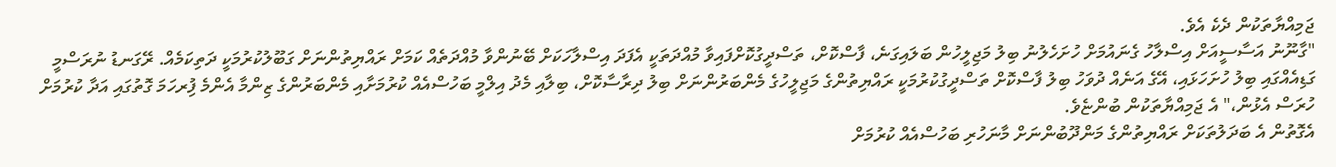ޖަމިއްޔާތަކުން ދެކެ އެވެ.
"ގާނޫނު އަސާސީއަށް އިސްލާހު ގެނައުމަށް ހުށަހެލުނު ބިލު މަޖިލީހުން ބަލައިގަނެ، ފާސްކޮށް، ތަސްދީގުކޮށްފައިވާ މުއްދަތަކީ އެފަދަ އިސްލާހަކަށް ބޭނުންވާ މުއްދަތެއް ކަމަށް ރައްޔިތުންނަށް ގަބޫލުކުރުމަކީ ދަތިކަމެއް. ރޭގަނޑު ނުރަސްމީ ގަޑިއެއްގައި ބިލު ހުށަހަޅައި، އޭގެ އަނެއް ދުވަހު ބިލު ފާސްކޮށް ތަސްދީގުކުރުމަކީ ރައްޔިތުންގެ މަޖިލީހުގެ މެންބަރުންނަށް ބިލު ދިރާސާކޮށް، ބިލާއި މެދު އިލްމީ ބަހުސްއެއް ކުރުމަށާއި މެންބަރުންގެ ޒިންމާ އެންމެ ފުިރހަމަ ގޮތުގައި އަދާ ކުރުމަށް ހުރަސް އެޅުން،" އެ ޖަމިއްޔާތަކުން ބުންޏެވެ.
އެގޮތުން އެ ބަދަލުތަކަށް ރައްޔިތުންގެ މަންދޫބުންނަށް މާނަހުރި ބަހުސްއެއް ކުރުމަށް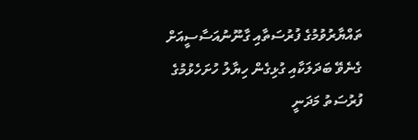ތައްޔާރުވުމުގެ ފުރުސަތާއި ގާނޫނުއަސާސީއަށް ގެނެވޭ ބަދަލަކާއި ގުޅިގެން ހިޔާލު ހުށަހެޅުމުގެ ފުރުސަތު މަދަނީ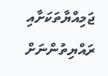ޖަމިއްޔާތަކަށާއި ރައްޔިތުންނަށް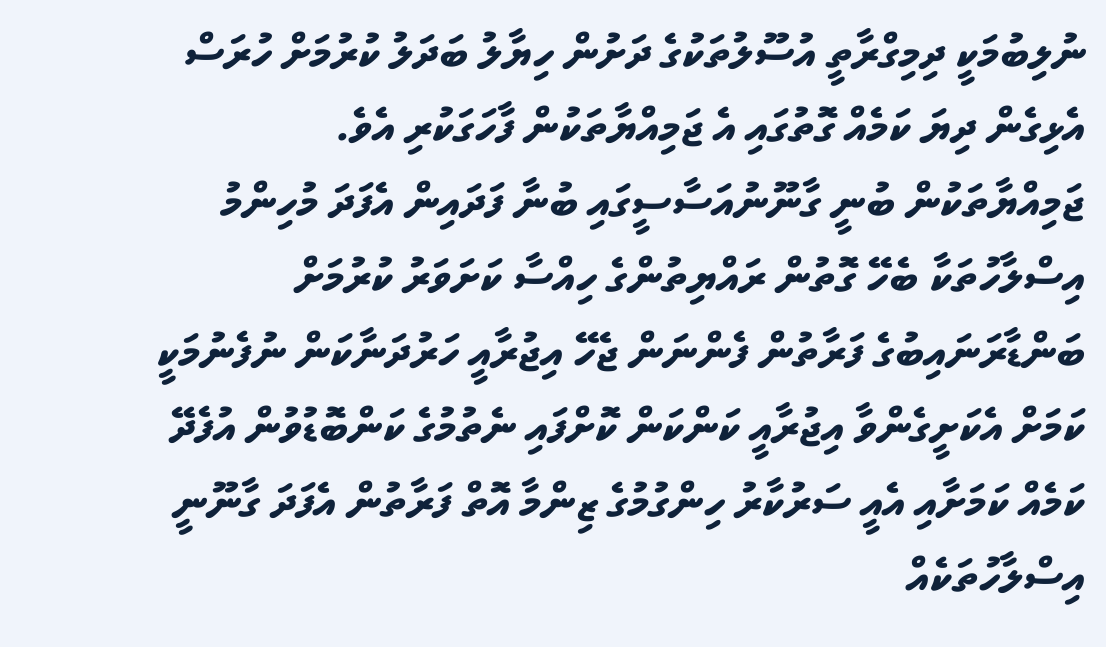ނުލިބުމަކީ ދިމިގްރާތީ އުސޫލުތަކުގެ ދަށުން ހިޔާލު ބަދަލު ކުރުމަށް ހުރަސް އެޅިގެން ދިޔަ ކަމެއް ގޮތުގައި އެ ޖަމިއްޔާތަކުން ފާހަގަކުރި އެވެ.
ޖަމިއްޔާތަކުން ބުނީ ގާނޫނުއަސާސީގައި ބުނާ ފަދައިން އެފަދަ މުހިންމު އިސްލާހުތަކާ ބެހޭ ގޮތުން ރައްޔިތުންގެ ހިއްސާ ކަށަވަރު ކުރުމަށް ބަންޑާރަނައިބުގެ ފަރާތުން ފެންނަން ޖެހޭ އިޖުރާއީ ހަރުދަނާކަން ނުފެނުމަކީ ކަމަށް އެކަށީގެންވާ އިޖުރާއީ ކަންކަން ކޮށްފައި ނެތުމުގެ ކަންބޮޑުވުން އުފެދޭ ކަމެއް ކަމަށާއި އެއީ ސަރުކާރު ހިންގުމުގެ ޒިންމާ އޮތް ފަރާތުން އެފަދަ ގާނޫނީ އިސްލާހުތަކެއް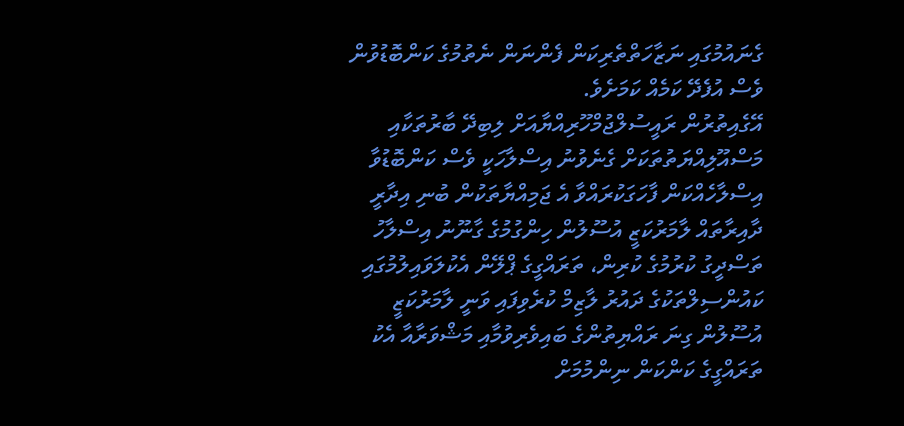ގެނައުމުގައި ނަޒާހަތްތެރިކަން ފެންނަން ނެތުމުގެ ކަންބޮޑުވުން ވެސް އުފެދޭ ކަމެއް ކަމަށެވެ.
އޭގެއިތުރުން ރައީސުލްޖުމްހޫރިއްޔާއަށް ލިބިދޭ ބާރުތަކާއި މަސްއޫލިއްޔަތުތަކަށް ގެނެވުނު އިސްލާހަކީ ވެސް ކަންބޮޑުވާ އިސްލާހެއްކަން ފާހަގަކުރައްވާ އެ ޖަމިއްޔާތަކުން ބުނި އިދާރީ ދާއިރާތައް ލާމަރުކަޒީ އުސޫލުން ހިންގުމުގެ ގާނޫނު އިސްލާހު ތަސްދީގު ކުރުމުގެ ކުރިން، ތަރައްގީގެ ޕްލޭން އެކުލަވައިލުމުގައި ކައުންސިލްތަކުގެ ދައުރު ލާޒިމް ކުރެވިފައި ވަނީ ލާމަރުކަޒީ އުސޫލުން ގިނަ ރައްޔިތުންގެ ބައިވެރިވުމާއި މަޝްވަރާއާ އެކު ތަރައްގީގެ ކަންކަން ނިންމުމަށް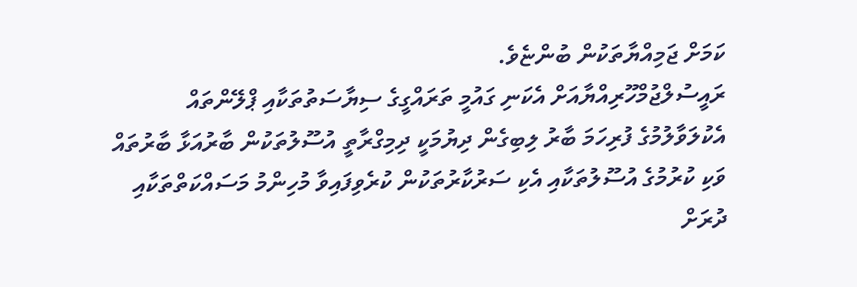ކަމަށް ޖަމިއްޔާތަކުން ބުންޏެވެ.
ރައީސުލްޖުމްހޫރިއްޔާއަށް އެކަނި ގައުމީ ތަރައްގީގެ ސިޔާސަތުތަކާއި ޕްލޭންތައް އެކުލަވާލުމުގެ ފުރިހަމަ ބާރު ލިބިގެން ދިޔުމަކީ ދިމިގްރާތީ އުސޫލުތަކުން ބާރުއަޅާ ބާރުތައް ވަކި ކުރުމުގެ އުސޫލުތަކާއި އެކި ސަރުކާރުތަކުން ކުރެވިފައިވާ މުހިންމު މަސައްކަތްތަކާއި ދުރަށް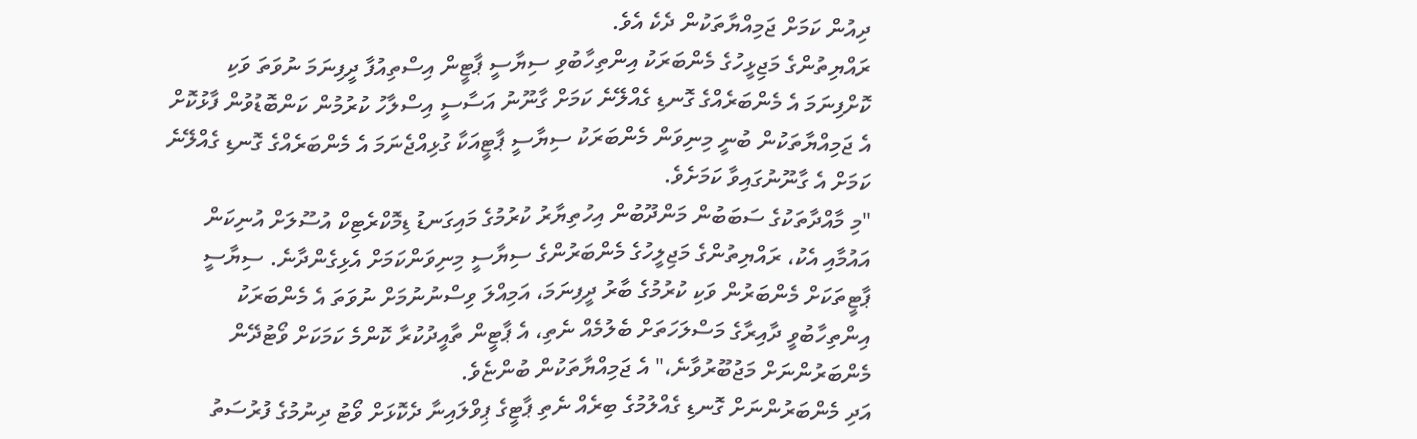ދިއުން ކަމަށް ޖަމިއްޔާތަކުން ދެކެ އެވެ.
ރައްޔިތުންގެ މަޖިޅީހުގެ މެންބަރަކު އިންތިހާބުވި ސިޔާސީ ޕާޓީން އިސްތިއުފާ ދީފިނަމަ ނުވަތަ ވަކި ކޮށްފިނަމަ އެ މެންބަރެއްގެ ގޮނޑި ގެއްލޭނެ ކަމަށް ގާނޫނު އަސާސީ އިސްލާހު ކުރުމުން ކަންބޮޑުވުން ފާޅުކޮށް އެ ޖަމިއްޔާތަކުން ބުނީ މިނިވަން މެންބަރަކު ސިޔާސީ ޕާޓީއަކާ ގުޅިއްޖެނަމަ އެ މެންބަރެއްގެ ގޮނޑި ގެއްލޭނެ ކަމަށް އެ ގާނޫނުގައިވާ ކަމަށެވެ.
"މި މާއްދާތަކުގެ ސަބަބުން މަންދޫބުން އިހުތިޔާރު ކުރުމުގެ މައިގަނޑު ޑިމޮކްރެޓިކް އުސޫލަށް އުނިކަން އައުމާއި އެކު، ރައްޔިތުންގެ މަޖިލީހުގެ މެންބަރުންގެ ސިޔާސީ މިނިވަންކަމަށް އެޅިގެންދާނެ. ސިޔާސީ ޕާޓީތަކަށް މެންބަރުން ވަކި ކުރުމުގެ ބާރު ދީފިނަމަ، އަމިއްލަ ވިސްނުނުމަށް ނުވަތަ އެ މެންބަރަކު އިންތިހާބުވީ ދާއިރާގެ މަސްލަހަތަށް ބެލުމެއް ނެތި، އެ ޕާޓީން ތާއީދުކުރާ ކޮންމެ ކަމަކަށް ވޯޓުދޭން މެންބަރުންނަށް މަޖުބޫރުވާނެ،" އެ ޖަމިއްޔާތަކުން ބުންޏެވެ.
އަދި މެންބަރުންނަށް ގޮނޑި ގެއްލުމުގެ ބިރެއް ނެތި ޕާޓީގެ ޕިވްލައިނާ ދެކޮޅަށް ވޯޓު ދިނުމުގެ ފުރުސަތު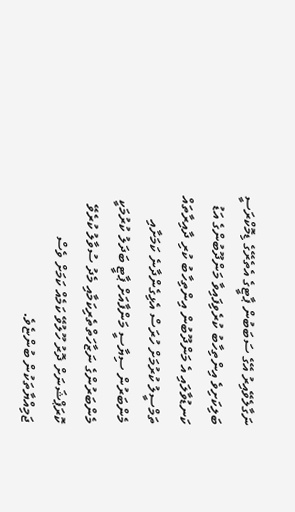ނަގާލެވޭއިރު އޭގެ ސަބަބުން ޕާޓީގެ އެތެރޭގެ ޑިމޮކްރަސީ ބަލިކަށިވެ އިންތިހާބު ކުރެވިފައިވާ މަންދޫބުންގެ އަޑު ކަނޑުވާލައި އެ މަންދޫބުން އިންތިހާބު ކުރި ދާއިރާތައް ތަމްސީލު ކުރުމަށް ހުރަސް އެޅިގެންދާނެ ކަމަށާއި މެންބަރުން ސިޔާސީ މަންފާއަށް ޕާޓީ ބަދަލު ކުރުމަކީ މެންބަރުންގެ ނަޒާހަތްތެރިކަމާއި މެދު ސުވާލު ކުރެވޭ ކޮރަޕްޝަނަށް ދޮރު ހޫލުވޭ ކަމެއް ކަމަށް ވެސް ޖަމިއްޔާތަކުން ބުންޏެވެ.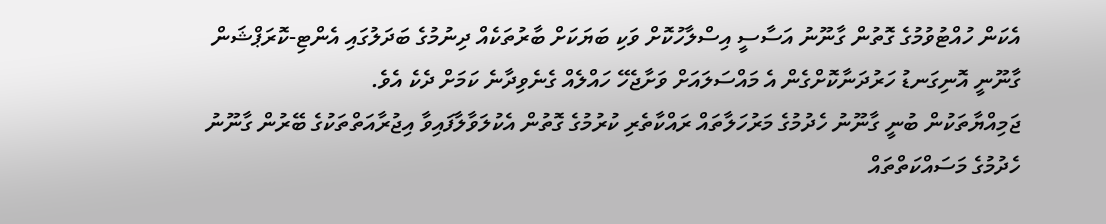އެކަން ހުއްޓުވުމުގެ ގޮތުން ގާނޫނު އަސާސީ އިސްލާހުކޮށް ވަކި ބަޔަކަށް ބާރުތަކެއް ދިނުމުގެ ބަދަލުގައި އެންޓި-ކޮރަޕްޝަން ގާނޫނީ އޮނިގަނޑު ހަރުދަނާކޮށްގެން އެ މައްސަލައަށް ވަށާޖެހޭ ހައްލެއް ގެނެވިދާނެ ކަމަށް ދެކެ އެވެ.
ޖަމިއްޔާތަކުން ބުނީ ގާނޫނު ހެދުމުގެ މަރުހަލާތައް ރައްކާތެރި ކުރުމުގެ ގޮތުން އެކުލަވާލާފައިވާ އިޖުރާއަތްތަކުގެ ބޭރުން ގާނޫނު ހެދުމުގެ މަސައްކަތްތައް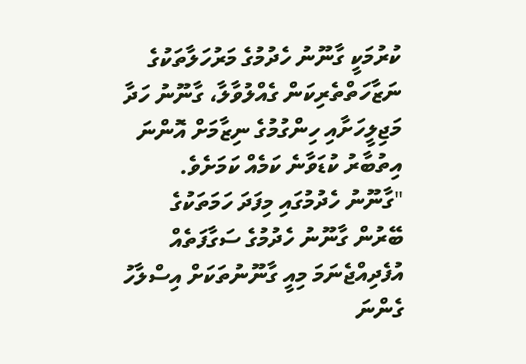ކުރުމަކީ ގާނޫނު ހެދުމުގެ މަރުހަލާތަކުގެ ނަޒާހަތްތެރިކަން ގެއްލުވާލާ، ގާނޫނު ހަދާ މަޖިލީހަށާއި ހިންގުމުގެ ނިޒާމަށް އޮންނަ އިތުބާރު ކުޑަވާނެ ކަމެއް ކަމަށެވެ.
"ގާނޫނު ހެދުމުގައި މިފަދަ ހަމަތަކުގެ ބޭރުން ގާނޫނު ހެދުމުގެ ސަގާފަތެއް އުފެދިއްޖެނަމަ މިއީ ގާނޫނުތަކަށް އިސްލާހު ގެންނަ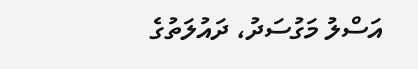އަސްލު މަގުސަދު، ދައުލަތުގެ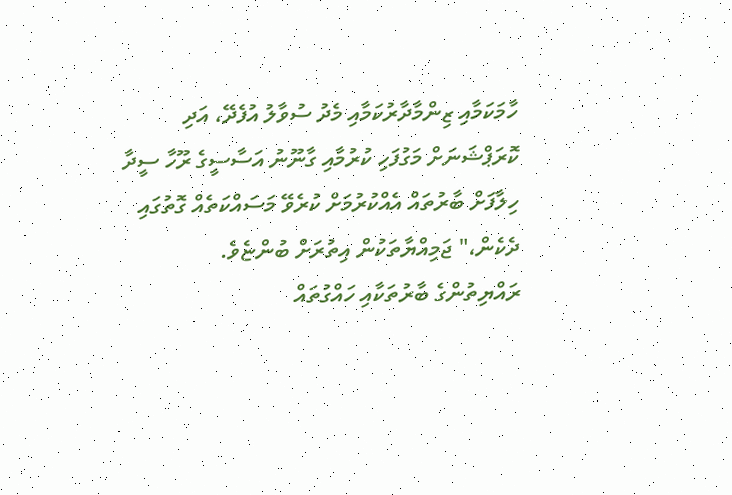ހާމަކަމާއި ޒިންމާދާރުކަމާއި މެދު ސުވާލު އުފެދޭ، އަދި ކޮރަޕްޝަނަށް މަގުފަހި ކުރުމާއި ގާނޫނު އަސާސީގެ ރޫހާ ސީދާ ހިލާފަށް ބާރުތައް އެއްކުރުމަށް ކުރެވޭ މަސައްކަތެއް ގޮތުގައި ދެކެން،" ޖަމިއްޔާތަކުން އިތުރަށް ބުންޏެވެ.
ރައްޔިތުންގެ ބާރުތަކާއި ހައްގުތައް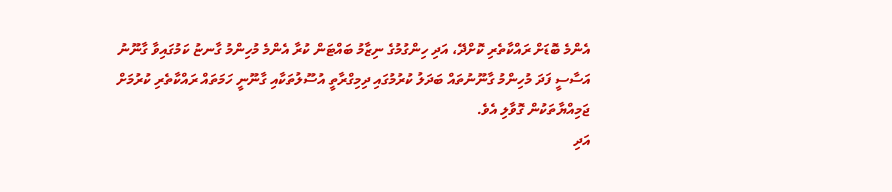އެންމެ ބޮޑަށް ރައްކާތެރި ކޮށްދޭ، އަދި ހިންގުމުގެ ނިޒާމު ބައްޓަން ކުރާ އެންމެ މުހިންމު ގާނޏު ކަމުގައިވާ ގާނޫނު އަސާސީ ފަދަ މުހިންމު ގާނޫނުތައް ބަދަލު ކުރުމުގައި ދިމިގްރާތީ އުސޫލުތަކާއި ގާނޫނީ ހަމަތައް ރައްކާތެރި ކުރުމަށް ޖަމިއްޔާތަކުން ގޮވާލި އެވެ.
އަދި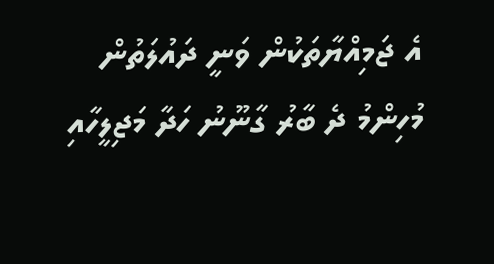އެ ޖަމިއްޔާތަކުން ވަނީ ދައުލަތުން މުހިންމު ދެ ބާރު ގާނޫނު ހަދާ މަޖިލީހާއި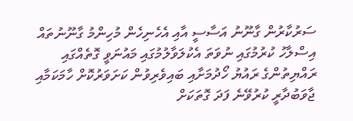ސަރުކާރުން ގާނޫނު އަސާސީ އާއި އެހެނިހެން މުހިންމު ގާނޫނުތައް އިސްލާހު ކުރުމުގައި ނުވަތަ އެކުލަވާލުމުގައި މައުނަވީ ގޮތެއްގައި ރައްޔިތުންގެ ރައުޔު ހޯދުމަށާއި ބައިވެރިވުން ކަށަވަރުކޮށް ހާމަކަމާއި ޖާވަބުދާރީ ކުރުވޭނެ ފަދަ ގޮތަކަށް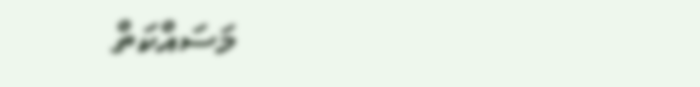މަސައްކަތް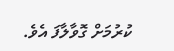ކުރުމަށް ގޮވާލާފަ އެވެ.